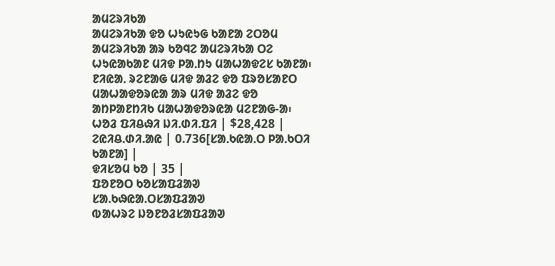ᱟᱢᱮᱨᱤᱠᱟ
ᱟᱢᱮᱨᱤᱠᱟ ᱫᱚ ᱦᱩᱭᱩᱜ ᱠᱟᱱᱟ ᱮᱛᱚᱢ ᱟᱢᱮᱨᱤᱠᱟ ᱟᱨ ᱠᱚᱧᱮ ᱟᱢᱮᱨᱤᱠᱟ ᱛᱮ ᱦᱩᱭᱟᱠᱟᱱ ᱢᱤᱫ ᱞᱟᱹᱴᱩ ᱢᱟᱦᱟᱫᱮᱥ ᱠᱟᱱᱟ᱾ ᱱᱤᱭᱟᱹ ᱨᱮᱱᱟᱜ ᱢᱤᱫ ᱟᱲᱮ ᱫᱚ ᱯᱨᱚᱥᱟᱱᱛ ᱢᱟᱦᱟᱫᱚᱨᱭᱟ ᱟᱨ ᱢᱤᱫ ᱟᱲᱮ ᱫᱚ ᱟᱴᱞᱟᱱᱴᱤᱠ ᱢᱟᱦᱟᱫᱚᱨᱭᱟ ᱢᱮᱱᱟᱜ-ᱟ᱾
ᱦᱚᱲ ᱯᱤᱪᱷᱤ ᱡᱤ.ᱰᱤ.ᱯᱤ | $28,428 |
ᱮᱭᱤᱪ.ᱰᱤ.ᱟᱭ | 0.736[ᱥᱟᱹᱠᱭᱟᱹᱛ ᱞᱟᱹᱠᱛᱤ ᱠᱟᱱᱟ] |
ᱫᱤᱥᱚᱢ ᱠᱚ | 35 |
ᱯᱚᱱᱚᱛ ᱠᱚᱥᱟᱯᱲᱟᱣ
ᱥᱟ.ᱠᱷᱭᱟ.ᱛᱥᱟᱯᱲᱟᱣ
ᱵᱟᱦᱨᱮ ᱡᱚᱱᱚᱲᱥᱟᱯᱲᱟᱣ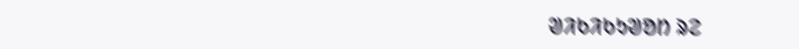ᱣᱤᱠᱤᱠᱩᱣᱚᱴ ᱨᱮ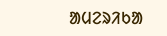ᱟᱢᱮᱨᱤᱠᱟ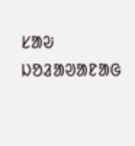ᱥᱟᱶ ᱡᱚᱲᱟᱣᱟᱱᱟᱜ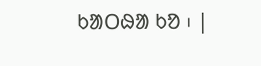ᱠᱟᱛᱷᱟ ᱠᱚ ᱾ |